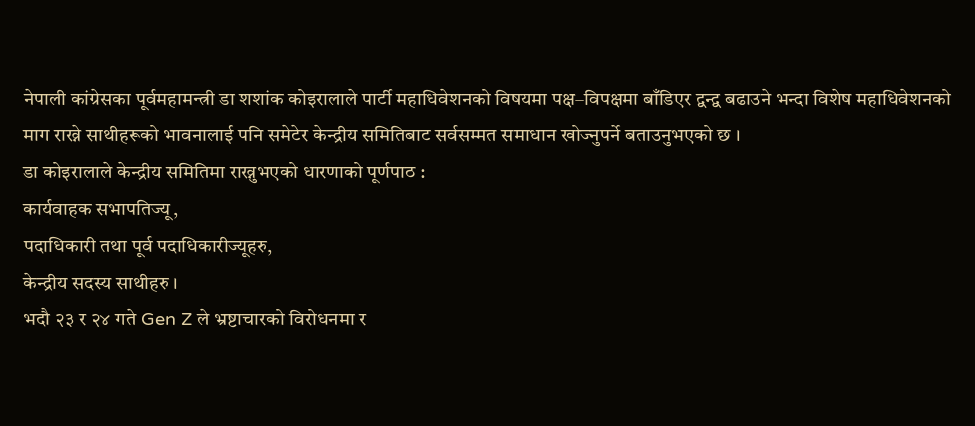नेपाली कांग्रेसका पूर्वमहामन्त्री डा शशांक कोइरालाले पार्टी महाधिवेशनको विषयमा पक्ष–विपक्षमा बाँडिएर द्वन्द्व बढाउने भन्दा विशेष महाधिवेशनको माग राख्ने साथीहरूको भावनालाई पनि समेटेर केन्द्रीय समितिबाट सर्वसम्मत समाधान खोज्नुपर्ने बताउनुभएको छ ।
डा कोइरालाले केन्द्रीय समितिमा राख्नुभएको धारणाको पूर्णपाठ :
कार्यवाहक सभापतिज्यू,
पदाधिकारी तथा पूर्व पदाधिकारीज्यूहरु,
केन्द्रीय सदस्य साथीहरु ।
भदौ २३ र २४ गते Gen Z ले भ्रष्टाचारको विरोधनमा र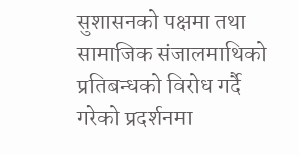सुशासनको पक्षमा तथा सामाजिक संजालमाथिको प्रतिबन्धको विरोध गर्दै गरेको प्रदर्शनमा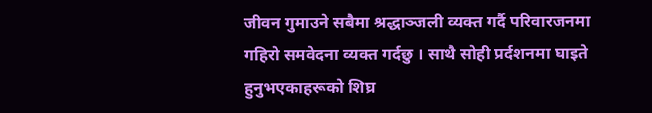जीवन गुमाउने सबैमा श्रद्धाञ्जली व्यक्त गर्दै परिवारजनमा गहिरो समवेदना व्यक्त गर्दछु । साथै सोही प्रर्दशनमा घाइते हुनुभएकाहरूको शिघ्र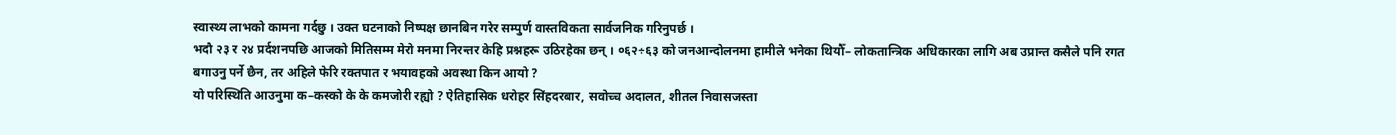स्वास्थ्य लाभको कामना गर्दछु । उक्त घटनाको निष्पक्ष छानबिन गरेर सम्पुर्ण वास्तविकता सार्वजनिक गरिनुपर्छ ।
भदौ २३ र २४ प्रर्दशनपछि आजको मितिसम्म मेरो मनमा निरन्तर केहि प्रश्नहरू उठिरहेका छन् । ०६२÷६३ को जनआन्दोलनमा हामीले भनेका थियौँ– लोकतान्त्रिक अधिकारका लागि अब उप्रान्त कसैले पनि रगत बगाउनु पर्ने छैन, तर अहिले फेरि रक्तपात र भयावहको अवस्था किन आयो ?
यो परिस्थिति आउनुमा क–कस्को के के कमजोरी रह्यो ? ऐतिहासिक धरोहर सिंहदरबार, सवोच्च अदालत, शीतल निवासजस्ता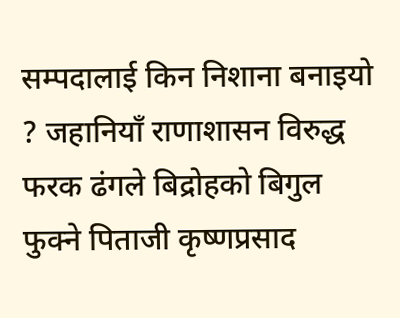सम्पदालाई किन निशाना बनाइयो ? जहानियाँ राणाशासन विरुद्ध फरक ढंगले बिद्रोहको बिगुल फुक्ने पिताजी कृष्णप्रसाद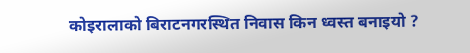कोइरालाको बिराटनगरस्थित निवास किन ध्वस्त बनाइयो ?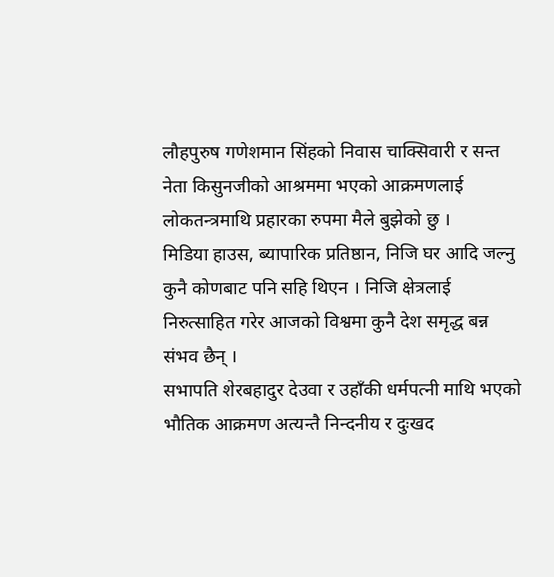लौहपुरुष गणेशमान सिंहको निवास चाक्सिवारी र सन्त नेता किसुनजीको आश्रममा भएको आक्रमणलाई लोकतन्त्रमाथि प्रहारका रुपमा मैले बुझेको छु ।
मिडिया हाउस, ब्यापारिक प्रतिष्ठान, निजि घर आदि जल्नु कुनै कोणबाट पनि सहि थिएन । निजि क्षेत्रलाई निरुत्साहित गरेर आजको विश्वमा कुनै देश समृद्ध बन्न संभव छैन् ।
सभापति शेरबहादुर देउवा र उहाँकी धर्मपत्नी माथि भएको भौतिक आक्रमण अत्यन्तै निन्दनीय र दुःखद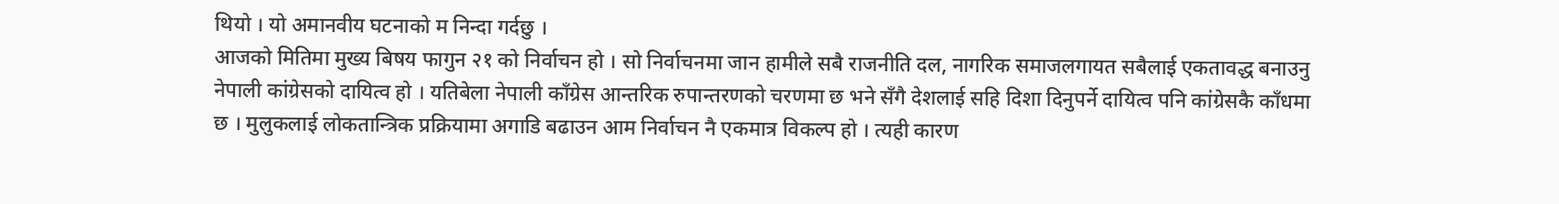थियो । यो अमानवीय घटनाको म निन्दा गर्दछु ।
आजको मितिमा मुख्य बिषय फागुन २१ को निर्वाचन हो । सो निर्वाचनमा जान हामीले सबै राजनीति दल, नागरिक समाजलगायत सबैलाई एकतावद्ध बनाउनु नेपाली कांग्रेसको दायित्व हो । यतिबेला नेपाली काँग्रेस आन्तरिक रुपान्तरणको चरणमा छ भने सँगै देशलाई सहि दिशा दिनुपर्ने दायित्व पनि कांग्रेसकै काँधमा छ । मुलुकलाई लोकतान्त्रिक प्रक्रियामा अगाडि बढाउन आम निर्वाचन नै एकमात्र विकल्प हो । त्यही कारण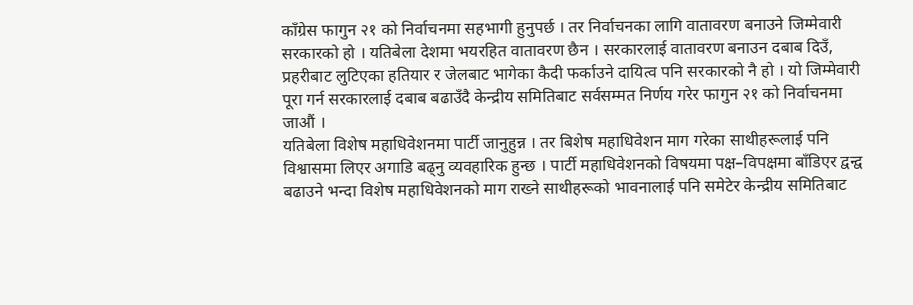काँग्रेस फागुन २१ को निर्वाचनमा सहभागी हुनुपर्छ । तर निर्वाचनका लागि वातावरण बनाउने जिम्मेवारी सरकारको हो । यतिबेला देशमा भयरहित वातावरण छैन । सरकारलाई वातावरण बनाउन दबाब दिउँ, प्रहरीबाट लुटिएका हतियार र जेलबाट भागेका कैदी फर्काउने दायित्व पनि सरकारको नै हो । यो जिम्मेवारी पूरा गर्न सरकारलाई दबाब बढाउँदै केन्द्रीय समितिबाट सर्वसम्मत निर्णय गरेर फागुन २१ को निर्वाचनमा जाऔं ।
यतिबेला विशेष महाधिवेशनमा पार्टी जानुहुन्न । तर बिशेष महाधिवेशन माग गरेका साथीहरूलाई पनि विश्वासमा लिएर अगाडि बढ्नु व्यवहारिक हुन्छ । पार्टी महाधिवेशनको विषयमा पक्ष–विपक्षमा बाँडिएर द्वन्द्व बढाउने भन्दा विशेष महाधिवेशनको माग राख्ने साथीहरूको भावनालाई पनि समेटेर केन्द्रीय समितिबाट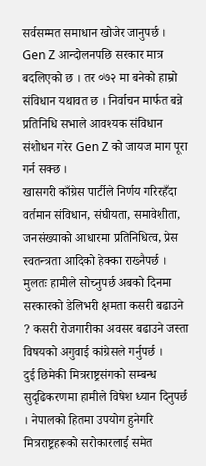सर्वसम्मत समाधान खोजेर जानुपर्छ ।
Gen Z आन्दोलनपछि सरकार मात्र बदलिएको छ । तर ०७२ मा बनेको हाम्रो संविधान यथावत छ । निर्वाचन मार्फत बन्ने प्रतिनिधि सभाले आवश्यक संविधान संशोधन गरेर Gen Z को जायज माग पूरा गर्न सक्छ ।
खासगरी काँग्रेस पार्टीले निर्णय गरिरहँदा वर्तमान संविधान, संघीयता, समावेशीता, जनसंख्याको आधारमा प्रतिनिधित्व, प्रेस स्वतन्त्रता आदिको हेक्का राख्नैपर्छ । मुलतः हामीले सोच्नुपर्छ अबको दिनमा सरकारको डेलिभरी क्षमता कसरी बढाउने ? कसरी रोजगारीका अवसर बढाउने जस्ता विषयको अगुवाई कांग्रेसले गर्नुपर्छ ।
दुई छिमेकी मित्रराष्ट्रसंगको सम्बन्ध सुदृढिकरणमा हामीले विषेश ध्यान दिनुपर्छ । नेपालको हितमा उपयोग हुनेगरि मित्रराष्ट्रहरूको सरोकारलाई समेत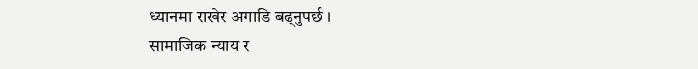ध्यानमा राखेर अगाडि बढ्नुपर्छ ।
सामाजिक न्याय र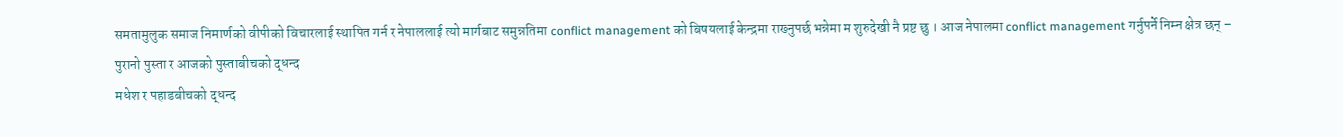समतामुलुक समाज निमार्णको वीपीको विचारलाई स्थापित गर्न र नेपाललाई त्यो मार्गबाट समुन्नतिमा conflict management को बिषयलाई केन्द्रमा राख्नुपर्छ भन्नेमा म शुरुदेखी नै प्रष्ट छु । आज नेपालमा conflict management गर्नुपर्ने निम्न क्षेत्र छन् –
पुरानो पुस्ता र आजको पुस्ताबीचको द्धन्द
मधेश र पहाडबीचको द्धन्द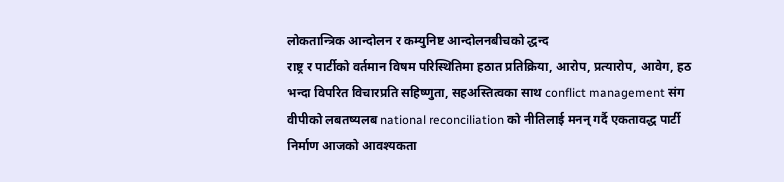लोकतान्त्रिक आन्दोलन र कम्युनिष्ट आन्दोलनबीचको द्धन्द
राष्ट्र र पार्टीको वर्तमान विषम परिस्थितिमा हठात प्रतिक्रिया, आरोप, प्रत्यारोप, आवेग, हठ भन्दा विपरित विचारप्रति सहिष्णुता, सहअस्तित्वका साथ conflict management संग वीपीको लबतष्यलब national reconciliation को नीतिलाई मनन् गर्दै एकतावद्ध पार्टी निर्माण आजको आवश्यकता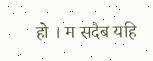हो । म सदैब यहि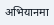अभियानमा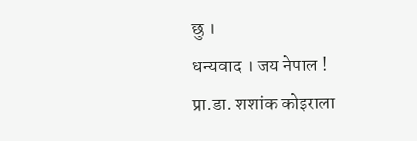छु ।
धन्यवाद । जय नेपाल !
प्रा.डा. शशांक कोइराला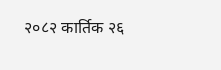२०८२ कार्तिक २६